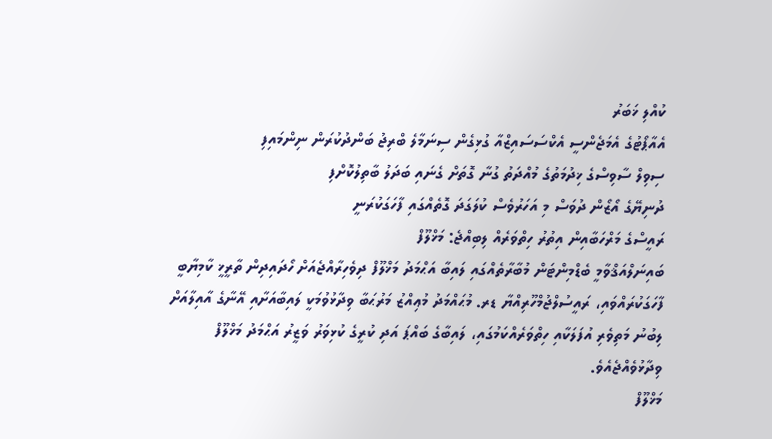ކުއްލި ޚަބަރު
އެއާޕޯޓުގެ އެމަޖެންސީ އެކްސަސައިޒްއާ ގުޅިގެން ސިނަމާލެ ބްރިޖު ބަންދުކުރަން ނިންމައިފި
ސިވިލް ސާވިސްގެ ޚިދުމަތުގެ މުއްދަތު ގުނާ ގޮތަށް ގެނައި ބަދަލު ބާތިލުކޮށްފި
ދުނިޔޭގެ އޯޒޯން ދުވަސް މި އަހަރުވެސް ކުލަގަދަ ގޮތެއްގައި ފާހަގަކުރަނީ
ރައީސްގެ މަރްހަބާއިން އިތުރު ހިތްވަރެއް ލިބިއްޖެ: މަޚްލޫފް
ބައިނަލްއަޤްވާމީ ބެޑްމިންޓަން މުބާރާތެއްގައި ލައިބާ އަޙްމަދު މަޚްލޫފް ދިވެހިރާއްޖެއަށް ހޯދައިދިން ތާރީޚީ ކާމިޔާބީ ފާހަގަކުރައްވައި، ރައީސުލްޖުމްހޫރިއްޔާ ޑރ. މުޙައްމަދު މުޢިއްޒު މަރުޙަބާ ވިދާޅުވުމަކީ ލައިބާއަށާއި އޭނާގެ އާއިލާއަށް ލިބުނު މަތިވެރި އުފަލަކާއި ހިތްވަރެއްކަމުގައި، ލައިބާގެ ބައްޕަ އަދި ކުރީގެ ކުޅިވަރު ވަޒީރު އަޙްމަދު މަޚްލޫފް ވިދާޅުވެއްޖެއެވެ.
މަޚްލޫފް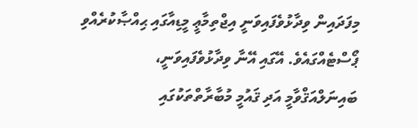މިފަދައިން ވިދާޅުވެފައިވަނީ އިޖްތިމާޢީ މީޑިއާގައި ޙިއްޞާކުރެއްވި ޕޯސްޓެއްގައެވެ. އޭގައި އޭނާ ވިދާޅުވެފައިވަނީ، ބައިނަލްއަޤްވާމީ އަދި ޤައުމީ މުބާރާތްތަކުގައި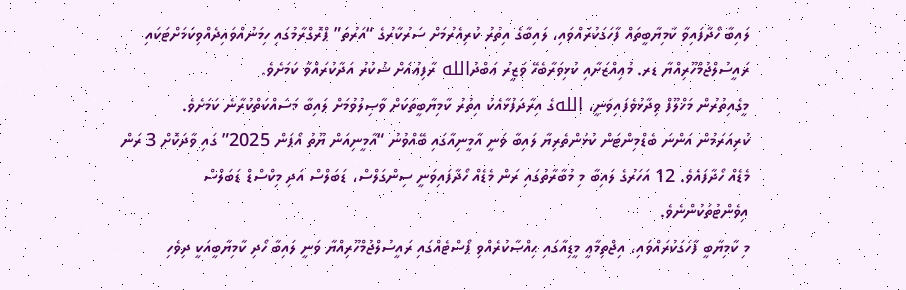ލައިބާ ހޯދާފައިވާ ކާމިޔާބީތައް ފާހަގަކުރައްވައި، ލައިބާގެ އިތުރު ކުރިއެރުމަށް ސަރުކާރުގެ “އަރުތަ” ޕްރޮގްރާމުގައި ހިމަނުއްވައިދެއްވިކަމަށްޓަކައި ރައީސުލްޖުމްހޫރިއްޔާ ޑރ. މުޢިއްޒަށާއި ކުޅިވަރާބެހޭ ވަޒީރު ޢަބްދުالله ރާފިޢުއަށް ޝުކުރު އަދާކުރައްވާ ކަމަށެވެ.
މީގެއިތުރުން މަޚްލޫފް ވިދާޅުވެފައިވަނީ، اللهގެ އިރާދަފުޅާއެކު އިތުރު ކާމިޔާބީތަކަށް ވާޞިލުވުމަށް ލައިބާ މަސައްކަތްކުރާނެ ކަމަށެވެ.
ކުރިއަރަމުން އަންނަ ބެޑްމިންޓަން ކުޅުންތެރިޔާ ލައިބާ ވަނީ އާމީނިއާގައި ބޭއްވުނު “އާމީނިއަން ޔޫތު އޯޕަން 2025” ގައި ވާދަކޮށް 3 ރަން މެޑެއް ހޯދާފައެވެ. 12 އަހަރުގެ ލައިބާ މި މުބާރާތުގައި ރަން މެޑެއް ހޯދާފައިވަނީ ސިންގަލްސް، ޑަބަލްސް އަދި މިކްސްޑް ޑަބަލްސް އިވެންޓުތަކުންނެވެ.
މި ކާމިޔާބީ ފާހަގަކުރައްވައި، އިޖްތިމާޢީ މީޑިއާގައި ޙިއްޞާކުރެއްވި ޕޯސްޓެއްގައި ރައީސުލްޖުމްހޫރިއްޔާ ވަނީ ލައިބާ ހޯދި ކާމިޔާބީއަކީ ދިވެހި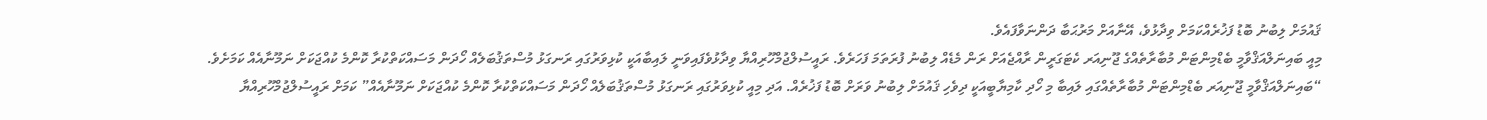ޤައުމަށް ލިބުނު ބޮޑު ފަޚުރެއްކަމަށް ވިދާޅުވެ، އޭނާއަށް މަރުޙަބާ ދަންނަވާފައެވެ.
މިއީ ބައިނަލްއަޤްވާމީ ބެޑްމިންޓަން މުބާރާތެއްގެ ޖޫނިއަރ ކެޓަގަރީން ރާއްޖެއަށް ރަން މެޑެއް ލިބުނު ފުރަތަމަ ފަހަރެވެ. ރައީސުލްޖުމްހޫރިއްޔާ ވިދާޅުވެފައިވަނީ ލައިބާއަކީ ކުޅިވަރުގައި ރަނގަޅު މުސްތަޤުބަލެއް ހޯދަން މަސައްކަތްކުރާ ކޮންމެ ކުއްޖަކަށް ނަމޫނާއެއް ކަމަށެވެ.
“ބައިނަލްއަޤްވާމީ ޖޫނިއަރ ބެޑްމިންޓަން މުބާރާތެއްގައި ލައިބާ މި ހޯދި ކާމިޔާބީއަކީ ދިވެހި ޤައުމަށް ލިބުނު ވަރަށް ބޮޑު ފަޚުރެއް. އަދި މިއީ ކުޅިވަރުގައި ރަނގަޅު މުސްތަޤުބަލެއް ހޯދަން މަސައްކަތްކުރާ ކޮންމެ ކުއްޖަކަށް ނަމޫނާއެއް” ކަމަށް ރައީސުލްޖުމްހޫރިއްޔާ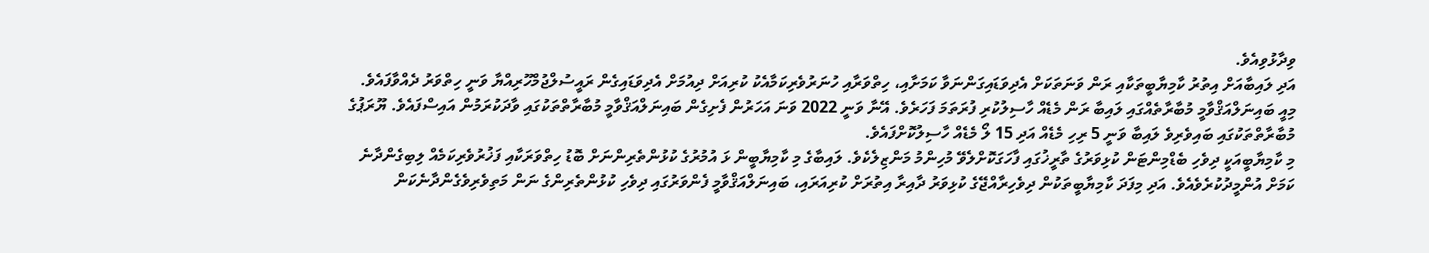ވިދާޅުވިއެވެ.
އަދި ލައިބާއަށް އިތުރު ކާމިޔާބީތަކާއި ރަން ވަނަތަކަށް އެދިވަޑައިގަންނަވާ ކަމަށާއި، ހިތްވަރާއި ހުނަރުވެރިކަމާއެކު ކުރިއަށް ދިއުމަށް އެދިވަޑައިގެން ރައީސުލްޖުމްހޫރިއްޔާ ވަނީ ހިތްވަރު ދެއްވާފައެވެ.
މިއީ ބައިނަލްއަޤްވާމީ މުބާރާތެއްގައި ލައިބާ ރަން މެޑެއް ހާސިލުކުރި ފުރަތަމަ ފަހަރެވެ. އޭނާ ވަނީ 2022 ވަނަ އަހަރުން ފެށިގެން ބައިނަލްއަޤްވާމީ މުބާރާތްތަކުގައި ވާދަކުރަމުން އައިސްފައެވެ. ޔޫރަޕުގެ މުބާރާތްތަކުގައި ބައިވެރިވެ ލައިބާ ވަނީ 5 ރިހި މެޑެއް އަދި 15 ލޯ މެޑެއް ހާސިލުކޮށްފައެވެ.
މި ކާމިޔާބީއަކީ ދިވެހި ބެޑްމިންޓަން ކުޅިވަރުގެ ތާރީޚުގައި ފާހަގަކޮށްލެވޭ މުހިންމު މަންޒިލެކެވެ. ލައިބާގެ މި ކާމިޔާބީން ޅަ އުމުރުގެ ކުޅުންތެރިންނަށް ބޮޑު ހިތްވަރަކާއި ފަޚުރުވެރިކަމެއް ލިބިގެންދާނެ ކަމަށް އުންމީދުކުރެވެއެވެ. އަދި މިފަދަ ކާމިޔާބީތަކުން ދިވެހިރާއްޖޭގެ ކުޅިވަރު ދާއިރާ އިތުރަށް ކުރިއަރައި، ބައިނަލްއަޤްވާމީ ފެންވަރުގައި ދިވެހި ކުޅުންތެރިންގެ ނަން މަތިވެރިވެގެންދާނެކަން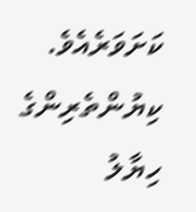ކަށަވަރެއެވެ.
ކިޔުންތެރިންގެ ހިޔާލު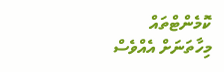ކޮމެންޓްތައް
މިހާތަނަށް އެއްވެސް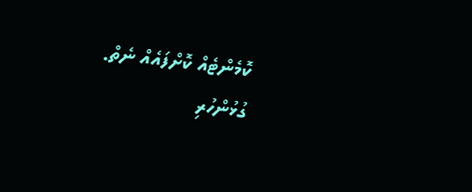ކޮމެންޓެއް ކޮށްފައެއް ނެތް.
ގުޅުންހުރި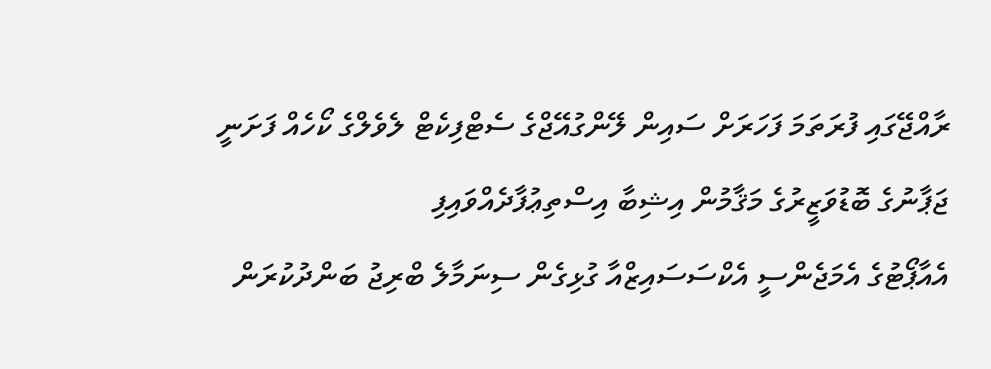ރާއްޖޭގައި ފުރަތަމަ ފަހަރަށް ސައިން ލޭންގުއޭޖްގެ ސެޓްފިކެޓް ލެވެލްގެ ކޯހެއް ފަށަނީ
ޖަޕާނުގެ ބޮޑުވަޒީރުގެ މަޤާމުން އިޝިބާ އިސްތިޢުފާދެއްވައިފި
އެއާޕޯޓުގެ އެމަޖެންސީ އެކްސަސައިޒްއާ ގުޅިގެން ސިނަމާލެ ބްރިޖު ބަންދުކުރަން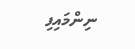ނިންމައިފި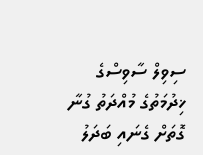ސިވިލް ސާވިސްގެ ޚިދުމަތުގެ މުއްދަތު ގުނާ ގޮތަށް ގެނައި ބަދަލު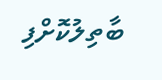ބާތިލުކޮށްފި